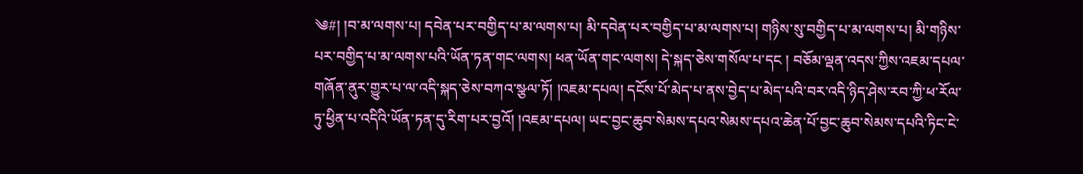༄#། །བ་མ་ལགས་པ། དབེན་པར་བགྱིད་པ་མ་ལགས་པ། མི་དབེན་པར་བགྱིད་པ་མ་ལགས་པ། གཉིས་སུ་བགྱིད་པ་མ་ལགས་པ། མི་གཉིས་པར་བགྱིད་པ་མ་ལགས་པའི་ཡོན་ཏན་གང་ལགས། ཕན་ཡོན་གང་ལགས། དེ་སྐད་ཅེས་གསོལ་པ་དང ། བཅོམ་ལྡན་འདས་ཀྱིས་འཇམ་དཔལ་གཞོན་ནུར་གྱུར་པ་ལ་འདི་སྐད་ཅེས་བཀའ་སྩལ་ཏོ། །འཇམ་དཔལ། དངོས་པོ་མེད་པ་ནས་བྱེད་པ་མེད་པའི་བར་འདི་ཉིད་ཤེས་རབ་ཀྱི་ཕ་རོལ་ཏུ་ཕྱིན་པ་འདིའི་ཡོན་ཏན་དུ་རིག་པར་བྱའོ། །འཇམ་དཔལ། ཡང་བྱང་ཆུབ་སེམས་དཔའ་སེམས་དཔའ་ཆེན་པོ་བྱང་ཆུབ་སེམས་དཔའི་ཏིང་ངེ་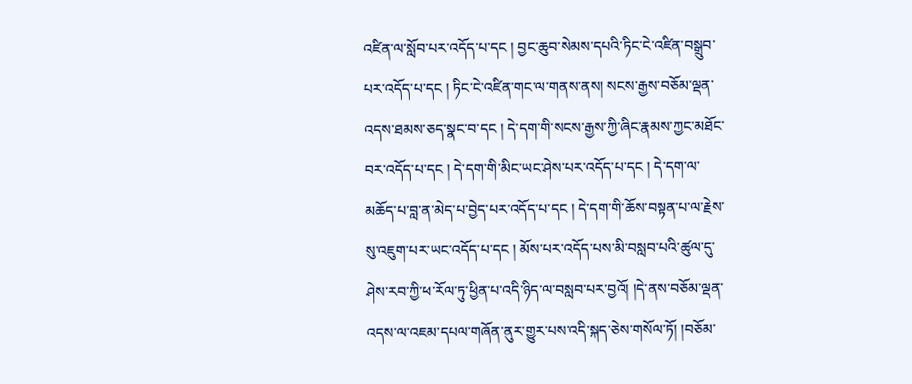འཛིན་ལ་སློབ་པར་འདོད་པ་དང ། བྱང་ཆུབ་སེམས་དཔའི་ཏིང་ངེ་འཛིན་བསྒྲུབ་པར་འདོད་པ་དང ། ཏིང་ངེ་འཛིན་གང་ལ་གནས་ནས། སངས་རྒྱས་བཅོམ་ལྡན་འདས་ཐམས་ཅད་སྣང་བ་དང ། དེ་དག་གི་སངས་རྒྱས་ཀྱི་ཞིང་རྣམས་ཀྱང་མཐོང་བར་འདོད་པ་དང ། དེ་དག་གི་མིང་ཡང་ཤེས་པར་འདོད་པ་དང ། དེ་དག་ལ་མཆོད་པ་བླ་ན་མེད་པ་བྱེད་པར་འདོད་པ་དང ། དེ་དག་གི་ཆོས་བསྟན་པ་ལ་རྗེས་སུ་འཇུག་པར་ཡང་འདོད་པ་དང ། མོས་པར་འདོད་པས་མི་བསླབ་པའི་ཚུལ་དུ་ཤེས་རབ་ཀྱི་ཕ་རོལ་ཏུ་ཕྱིན་པ་འདི་ཉིད་ལ་བསླབ་པར་བྱའོ། །དེ་ནས་བཅོམ་ལྡན་འདས་ལ་འཇམ་དཔལ་གཞོན་ནུར་གྱུར་པས་འདི་སྐད་ཅེས་གསོལ་ཏོ། །བཅོམ་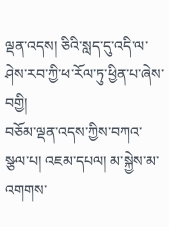ལྡན་འདས། ཅིའི་སླད་དུ་འདི་ལ་ཤེས་རབ་ཀྱི་ཕ་རོལ་ཏུ་ཕྱིན་པ་ཞེས་བགྱི།
བཅོམ་ལྡན་འདས་ཀྱིས་བཀའ་སྩལ་པ། འཇམ་དཔལ། མ་སྐྱེས་མ་འགགས་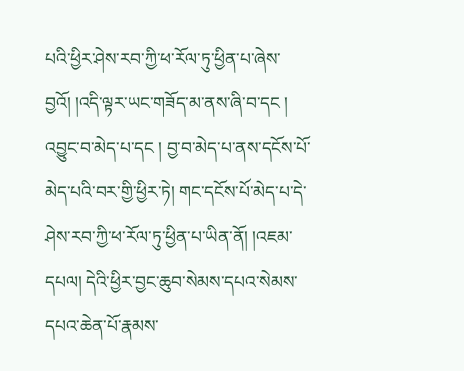པའི་ཕྱིར་ཤེས་རབ་ཀྱི་ཕ་རོལ་ཏུ་ཕྱིན་པ་ཞེས་བྱའོ། །འདི་ལྟར་ཡང་གཟོད་མ་ནས་ཞི་བ་དང ། འབྱུང་བ་མེད་པ་དང ། བྱ་བ་མེད་པ་ནས་དངོས་པོ་མེད་པའི་བར་གྱི་ཕྱིར་ཏེ། གང་དངོས་པོ་མེད་པ་དེ་ཤེས་རབ་ཀྱི་ཕ་རོལ་ཏུ་ཕྱིན་པ་ཡིན་ནོ། །འཇམ་དཔལ། དེའི་ཕྱིར་བྱང་ཆུབ་སེམས་དཔའ་སེམས་དཔའ་ཆེན་པོ་རྣམས་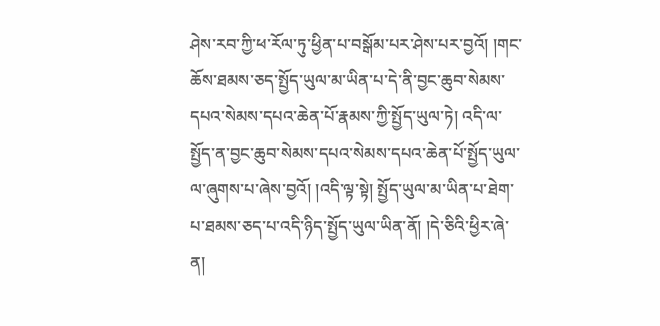ཤེས་རབ་ཀྱི་ཕ་རོལ་ཏུ་ཕྱིན་པ་བསྒོམ་པར་ཤེས་པར་བྱའོ། །གང་ཆོས་ཐམས་ཅད་སྤྱོད་ཡུལ་མ་ཡིན་པ་དེ་ནི་བྱང་ཆུབ་སེམས་དཔའ་སེམས་དཔའ་ཆེན་པོ་རྣམས་ཀྱི་སྤྱོད་ཡུལ་ཏེ། འདི་ལ་སྤྱོད་ན་བྱང་ཆུབ་སེམས་དཔའ་སེམས་དཔའ་ཆེན་པོ་སྤྱོད་ཡུལ་ལ་ཞུགས་པ་ཞེས་བྱའོ། །འདི་ལྟ་སྟེ། སྤྱོད་ཡུལ་མ་ཡིན་པ་ཐེག་པ་ཐམས་ཅད་པ་འདི་ཉིད་སྤྱོད་ཡུལ་ཡིན་ནོ། །དེ་ཅིའི་ཕྱིར་ཞེ་ན།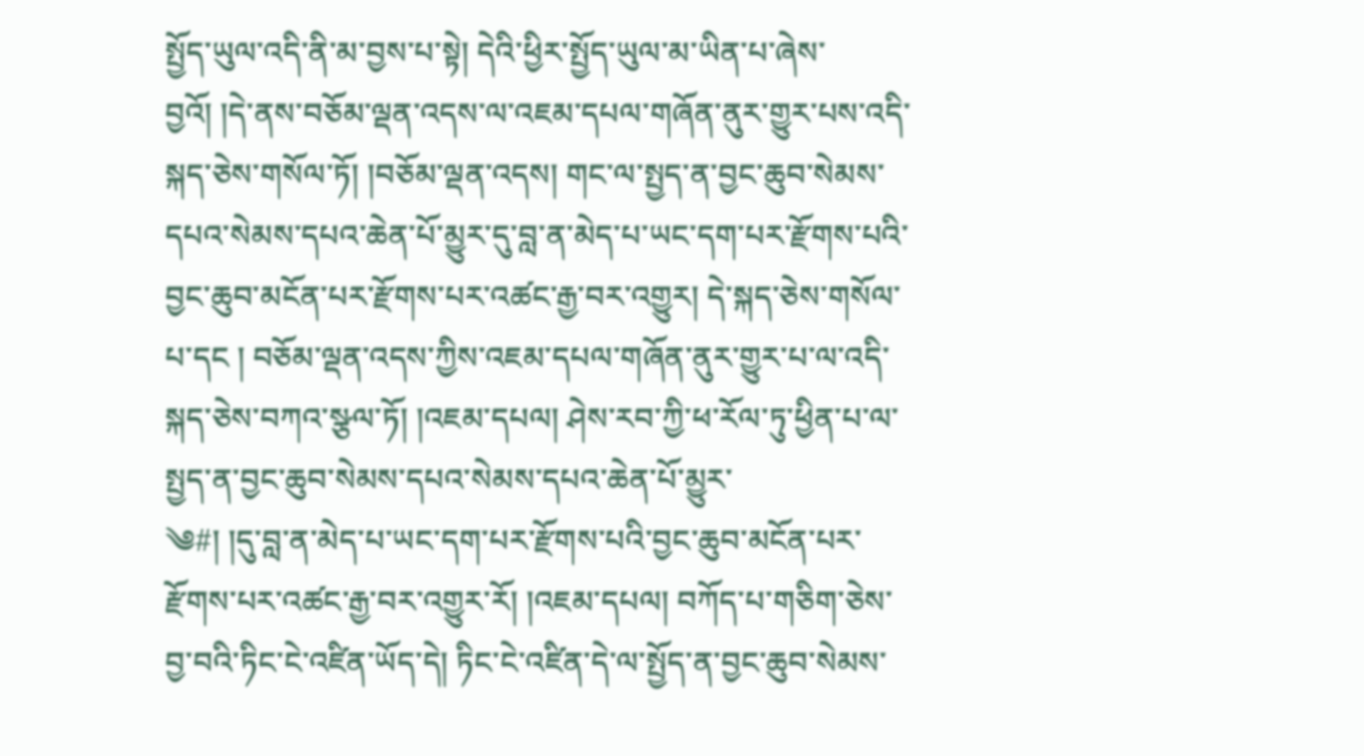སྤྱོད་ཡུལ་འདི་ནི་མ་བྱས་པ་སྟེ། དེའི་ཕྱིར་སྤྱོད་ཡུལ་མ་ཡིན་པ་ཞེས་བྱའོ། །དེ་ནས་བཅོམ་ལྡན་འདས་ལ་འཇམ་དཔལ་གཞོན་ནུར་གྱུར་པས་འདི་སྐད་ཅེས་གསོལ་ཏོ། །བཅོམ་ལྡན་འདས། གང་ལ་སྤྱད་ན་བྱང་ཆུབ་སེམས་དཔའ་སེམས་དཔའ་ཆེན་པོ་མྱུར་དུ་བླ་ན་མེད་པ་ཡང་དག་པར་རྫོགས་པའི་བྱང་ཆུབ་མངོན་པར་རྫོགས་པར་འཚང་རྒྱ་བར་འགྱུར། དེ་སྐད་ཅེས་གསོལ་པ་དང ། བཅོམ་ལྡན་འདས་ཀྱིས་འཇམ་དཔལ་གཞོན་ནུར་གྱུར་པ་ལ་འདི་སྐད་ཅེས་བཀའ་སྩལ་ཏོ། །འཇམ་དཔལ། ཤེས་རབ་ཀྱི་ཕ་རོལ་ཏུ་ཕྱིན་པ་ལ་སྤྱད་ན་བྱང་ཆུབ་སེམས་དཔའ་སེམས་དཔའ་ཆེན་པོ་མྱུར་
༄#། །དུ་བླ་ན་མེད་པ་ཡང་དག་པར་རྫོགས་པའི་བྱང་ཆུབ་མངོན་པར་རྫོགས་པར་འཚང་རྒྱ་བར་འགྱུར་རོ། །འཇམ་དཔལ། བཀོད་པ་གཅིག་ཅེས་བྱ་བའི་ཏིང་ངེ་འཛིན་ཡོད་དེ། ཏིང་ངེ་འཛིན་དེ་ལ་སྤྱོད་ན་བྱང་ཆུབ་སེམས་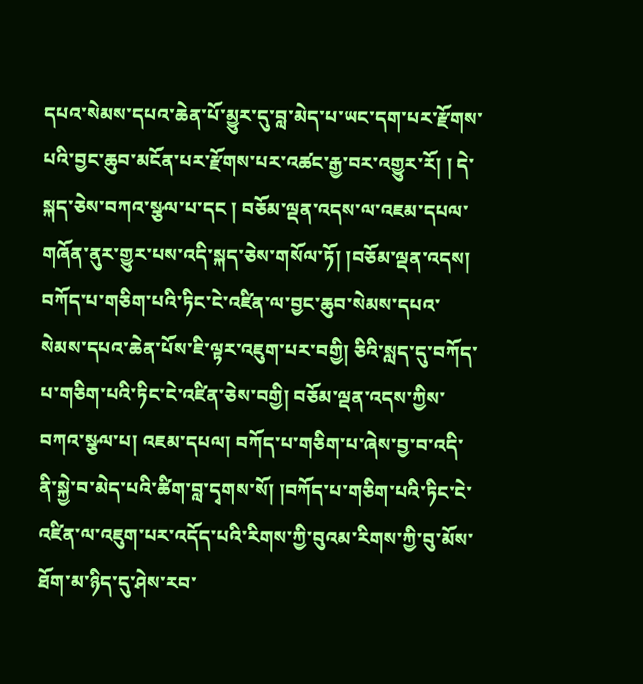དཔའ་སེམས་དཔའ་ཆེན་པོ་མྱུར་དུ་བླ་མེད་པ་ཡང་དག་པར་རྫོགས་པའི་བྱང་ཆུབ་མངོན་པར་རྫོགས་པར་འཚང་རྒྱ་བར་འགྱུར་རོ། ། དེ་སྐད་ཅེས་བཀའ་སྩལ་པ་དང ། བཅོམ་ལྡན་འདས་ལ་འཇམ་དཔལ་གཞོན་ནུར་གྱུར་པས་འདི་སྐད་ཅེས་གསོལ་ཏོ། །བཅོམ་ལྡན་འདས། བཀོད་པ་གཅིག་པའི་ཏིང་ངེ་འཛིན་ལ་བྱང་ཆུབ་སེམས་དཔའ་སེམས་དཔའ་ཆེན་པོས་ཇི་ལྟར་འཇུག་པར་བགྱི། ཅིའི་སླད་དུ་བཀོད་པ་གཅིག་པའི་ཏིང་ངེ་འཛིན་ཅེས་བགྱི། བཅོམ་ལྡན་འདས་ཀྱིས་བཀའ་སྩལ་པ། འཇམ་དཔལ། བཀོད་པ་གཅིག་པ་ཞེས་བྱ་བ་འདི་ནི་སྐྱེ་བ་མེད་པའི་ཚིག་བླ་དྭགས་སོ། །བཀོད་པ་གཅིག་པའི་ཏིང་ངེ་འཛིན་ལ་འཇུག་པར་འདོད་པའི་རིགས་ཀྱི་བུའམ་རིགས་ཀྱི་བུ་མོས་ཐོག་མ་ཉིད་དུ་ཤེས་རབ་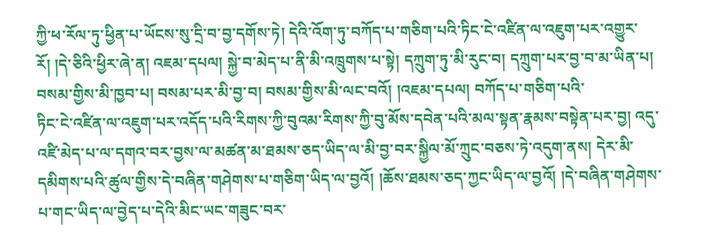ཀྱི་ཕ་རོལ་ཏུ་ཕྱིན་པ་ཡོངས་སུ་དྲི་བ་བྱ་དགོས་ཏེ། དེའི་འོག་ཏུ་བཀོད་པ་གཅིག་པའི་ཏིང་ངེ་འཛིན་ལ་འཇུག་པར་འགྱུར་རོ། །དེ་ཅིའི་ཕྱིར་ཞེ་ན། འཇམ་དཔལ། སྐྱེ་བ་མེད་པ་ནི་མི་འཁྲུགས་པ་སྟེ། དཀྲུག་ཏུ་མི་རུང་བ། དཀྲུག་པར་བྱ་བ་མ་ཡིན་པ། བསམ་གྱིས་མི་ཁྱབ་པ། བསམ་པར་མི་བྱ་བ། བསམ་གྱིས་མི་ལང་བའོ། །འཇམ་དཔལ། བཀོད་པ་གཅིག་པའི་
ཏིང་ངེ་འཛིན་ལ་འཇུག་པར་འདོད་པའི་རིགས་ཀྱི་བུའམ་རིགས་ཀྱི་བུ་མོས་དབེན་པའི་མལ་སྟན་རྣམས་བསྟེན་པར་བྱ། འདུ་འཛི་མེད་པ་ལ་དགའ་བར་བྱས་ལ་མཚན་མ་ཐམས་ཅད་ཡིད་ལ་མི་བྱ་བར་སྐྱིལ་མོ་ཀྲུང་བཅས་ཏེ་འདུག་ནས། དེར་མི་དམིགས་པའི་ཚུལ་གྱིས་དེ་བཞིན་གཤེགས་པ་གཅིག་ཡིད་ལ་བྱའོ། །ཆོས་ཐམས་ཅད་ཀྱང་ཡིད་ལ་བྱའོ། །དེ་བཞིན་གཤེགས་པ་གང་ཡིད་ལ་བྱེད་པ་དེའི་མིང་ཡང་གཟུང་བར་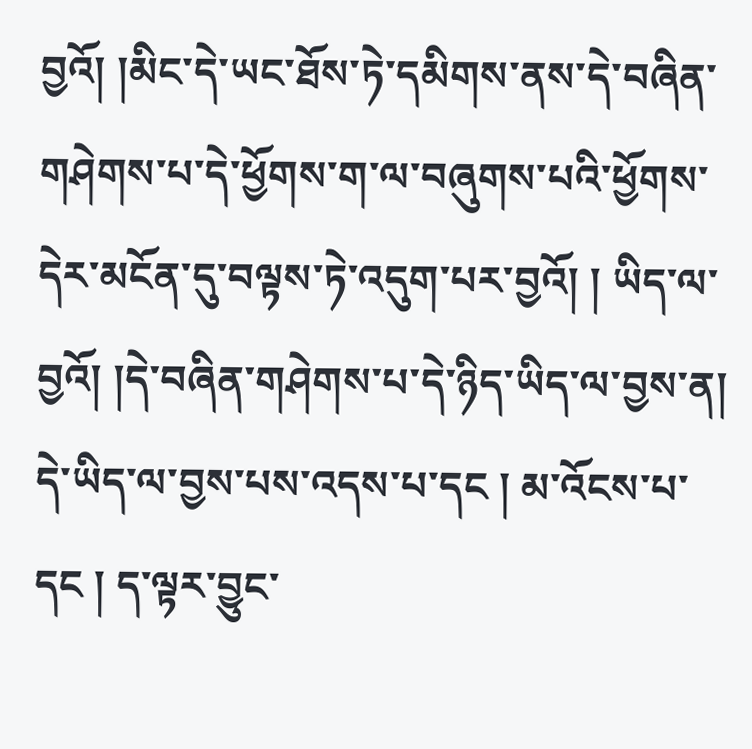བྱའོ། །མིང་དེ་ཡང་ཐོས་ཏེ་དམིགས་ནས་དེ་བཞིན་གཤེགས་པ་དེ་ཕྱོགས་ག་ལ་བཞུགས་པའི་ཕྱོགས་དེར་མངོན་དུ་བལྟས་ཏེ་འདུག་པར་བྱའོ། ། ཡིད་ལ་བྱའོ། །དེ་བཞིན་གཤེགས་པ་དེ་ཉིད་ཡིད་ལ་བྱས་ན། དེ་ཡིད་ལ་བྱས་པས་འདས་པ་དང ། མ་འོངས་པ་དང ། ད་ལྟར་བྱུང་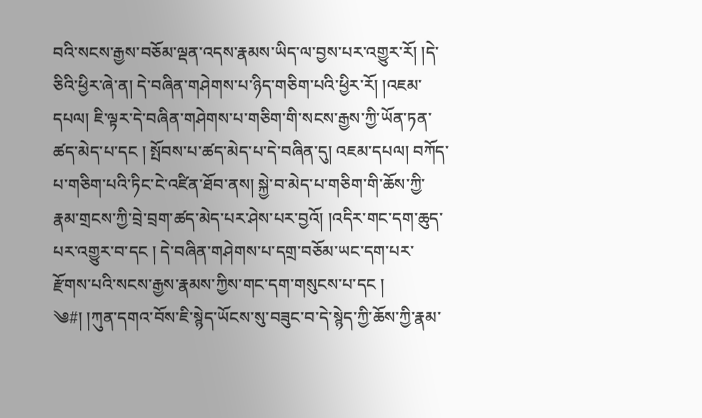བའི་སངས་རྒྱས་བཅོམ་ལྡན་འདས་རྣམས་ཡིད་ལ་བྱས་པར་འགྱུར་རོ། །དེ་ཅིའི་ཕྱིར་ཞེ་ན། དེ་བཞིན་གཤེགས་པ་ཉིད་གཅིག་པའི་ཕྱིར་རོ། །འཇམ་དཔལ། ཇི་ལྟར་དེ་བཞིན་གཤེགས་པ་གཅིག་གི་སངས་རྒྱས་ཀྱི་ཡོན་ཏན་ཚད་མེད་པ་དང ། སྤོབས་པ་ཚད་མེད་པ་དེ་བཞིན་དུ། འཇམ་དཔལ། བཀོད་པ་གཅིག་པའི་ཏིང་ངེ་འཛིན་ཐོབ་ནས། སྐྱེ་བ་མེད་པ་གཅིག་གི་ཆོས་ཀྱི་རྣམ་གྲངས་ཀྱི་བྲེ་བྲག་ཚད་མེད་པར་ཤེས་པར་བྱའོ། །འདིར་གང་དག་ཆུད་པར་འགྱུར་བ་དང ། དེ་བཞིན་གཤེགས་པ་དགྲ་བཅོམ་ཡང་དག་པར་རྫོགས་པའི་སངས་རྒྱས་རྣམས་ཀྱིས་གང་དག་གསུངས་པ་དང །
༄#། །ཀུན་དགའ་བོས་ཇི་སྙེད་ཡོངས་སུ་བཟུང་བ་དེ་སྙེད་ཀྱི་ཆོས་ཀྱི་རྣམ་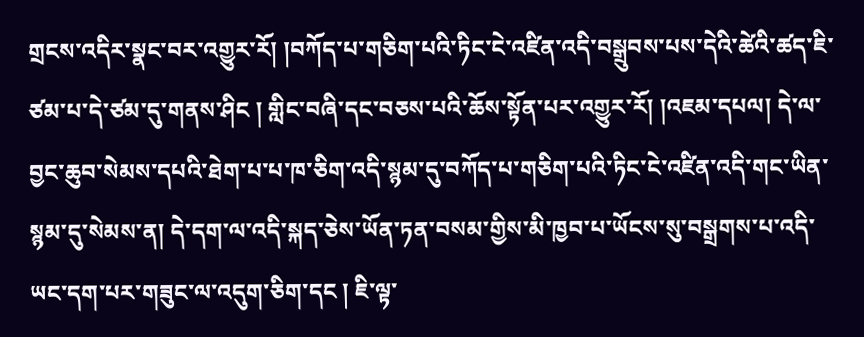གྲངས་འདིར་སྣང་བར་འགྱུར་རོ། །བཀོད་པ་གཅིག་པའི་ཏིང་ངེ་འཛིན་འདི་བསྒྲུབས་པས་དེའི་ཚེའི་ཚད་ཇི་ཙམ་པ་དེ་ཙམ་དུ་གནས་ཤིང ། གླིང་བཞི་དང་བཅས་པའི་ཆོས་སྟོན་པར་འགྱུར་རོ། །འཇམ་དཔལ། དེ་ལ་བྱང་ཆུབ་སེམས་དཔའི་ཐེག་པ་པ་ཁ་ཅིག་འདི་སྙམ་དུ་བཀོད་པ་གཅིག་པའི་ཏིང་ངེ་འཛིན་འདི་གང་ཡིན་སྙམ་དུ་སེམས་ན། དེ་དག་ལ་འདི་སྐད་ཅེས་ཡོན་ཏན་བསམ་གྱིས་མི་ཁྱབ་པ་ཡོངས་སུ་བསྒྲགས་པ་འདི་ཡང་དག་པར་གཟུང་ལ་འདུག་ཅིག་དང ། ཇི་ལྟ་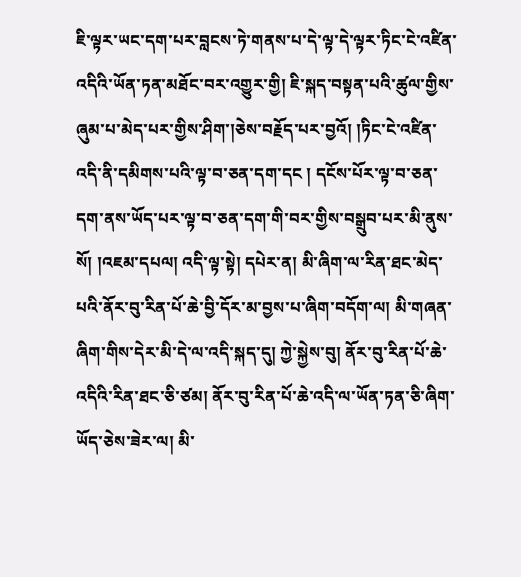ཇི་ལྟར་ཡང་དག་པར་བླངས་ཏེ་གནས་པ་དེ་ལྟ་དེ་ལྟར་ཏིང་ངེ་འཛིན་འདིའི་ཡོན་ཏན་མཐོང་བར་འགྱུར་གྱི། ཇི་སྐད་བསྟན་པའི་ཚུལ་གྱིས་ཞུམ་པ་མེད་པར་གྱིས་ཤིག་།ཅེས་བརྗོད་པར་བྱའོ། །ཏིང་ངེ་འཛིན་འདི་ནི་དམིགས་པའི་ལྟ་བ་ཅན་དག་དང ། དངོས་པོར་ལྟ་བ་ཅན་དག་ནས་ཡོད་པར་ལྟ་བ་ཅན་དག་གི་བར་གྱིས་བསྒྲུབ་པར་མི་ནུས་སོ། །འཇམ་དཔལ། འདི་ལྟ་སྟེ། དཔེར་ན། མི་ཞིག་ལ་རིན་ཐང་མེད་པའི་ནོར་བུ་རིན་པོ་ཆེ་བྱི་དོར་མ་བྱས་པ་ཞིག་བདོག་ལ། མི་གཞན་ཞིག་གིས་དེར་མི་དེ་ལ་འདི་སྐད་དུ། ཀྱེ་སྐྱེས་བུ། ནོར་བུ་རིན་པོ་ཆེ་འདིའི་རིན་ཐང་ཅི་ཙམ། ནོར་བུ་རིན་པོ་ཆེ་འདི་ལ་ཡོན་ཏན་ཅི་ཞིག་ཡོད་ཅེས་ཟེར་ལ། མི་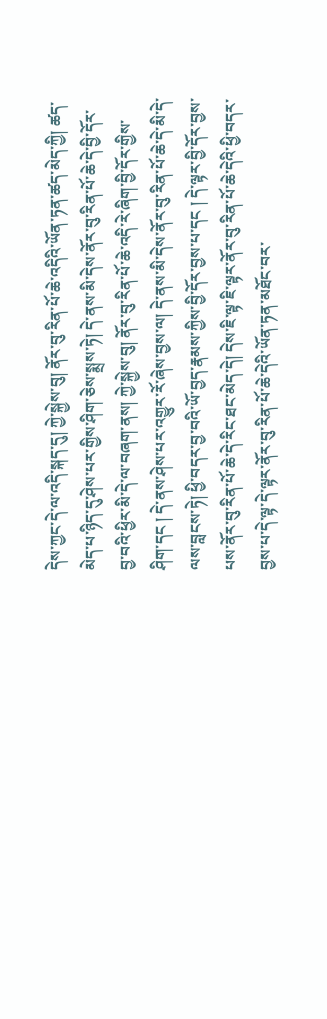དེས་ཀྱང་དེ་ལ་འདི་སྐད་དུ། ཀྱེ་སྐྱེས་བུ། ནོར་བུ་རིན་པོ་ཆེ་འདིའི་ཡོན་ཏན་ཚད་མེད་ཀྱི། ཚད་
མེད་པ་ཉིད་དུ་ཤེས་པར་གྱིས་ཤིག་ཅེས་སྨྲས་ཏེ། དེ་ནས་མི་དེས་ནོར་བུ་རིན་པོ་ཆེ་དེ་བྱི་དོར་བྱ་བའི་ཕྱིར་མི་དེ་ལ་བཞག་ནས། ཀྱེ་སྐྱེས་བུ། ནོར་བུ་རིན་པོ་ཆེ་འདི་རེ་ཞིག་བྱི་དོར་གྱིས་ཤིག་དང ། དེ་ནས་ཤེས་པར་འགྱུར་རོ་ཞེས་བྱས་ལ། དེ་ནས་མི་དེས་ནོར་བུ་རིན་པོ་ཆེ་དེ་མི་དེ་ལས་བླངས་ཏེ། ཕྱི་བདར་བྱ་བའི་ཡོ་བྱད་རྣམས་ཀྱིས་བྱི་དོར་བྱས་པ་དང ། དེ་ལྟར་བྱི་དོར་བྱས་པས་ནོར་བུ་རིན་པོ་ཆེ་དེ་རིང་ཐང་མེད་དེ། དེས་ཇི་ལྟ་ཇི་ལྟར་ནོར་བུ་རིན་པོ་ཆེ་དེའི་ཕྱི་བདར་བྱས་པ་དེ་ལྟ་དེ་ལྟར་ནོར་བུ་རིན་པོ་ཆེ་དེའི་ཡོན་ཏན་མཐོང་བར་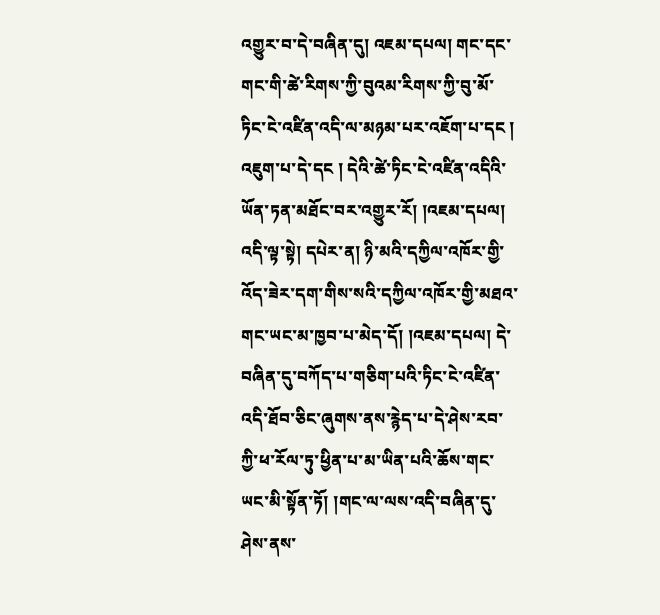འགྱུར་བ་དེ་བཞིན་དུ། འཇམ་དཔལ། གང་དང་གང་གི་ཚེ་རིགས་ཀྱི་བུའམ་རིགས་ཀྱི་བུ་མོ་ཏིང་ངེ་འཛིན་འདི་ལ་མཉམ་པར་འཇོག་པ་དང ། འཇུག་པ་དེ་དང ། དེའི་ཚེ་ཏིང་ངེ་འཛིན་འདིའི་ཡོན་ཏན་མཐོང་བར་འགྱུར་རོ། །འཇམ་དཔལ། འདི་ལྟ་སྟེ། དཔེར་ན། ཉི་མའི་དཀྱིལ་འཁོར་གྱི་འོད་ཟེར་དག་གིས་སའི་དཀྱིལ་འཁོར་གྱི་མཐའ་གང་ཡང་མ་ཁྱབ་པ་མེད་དོ། །འཇམ་དཔལ། དེ་བཞིན་དུ་བཀོད་པ་གཅིག་པའི་ཏིང་ངེ་འཛིན་འདི་ཐོབ་ཅིང་ཞུགས་ནས་རྙེད་པ་དེ་ཤེས་རབ་ཀྱི་ཕ་རོལ་ཏུ་ཕྱིན་པ་མ་ཡིན་པའི་ཆོས་གང་ཡང་མི་སྟོན་ཏོ། །གང་ལ་ལས་འདི་བཞིན་དུ་ཤེས་ནས་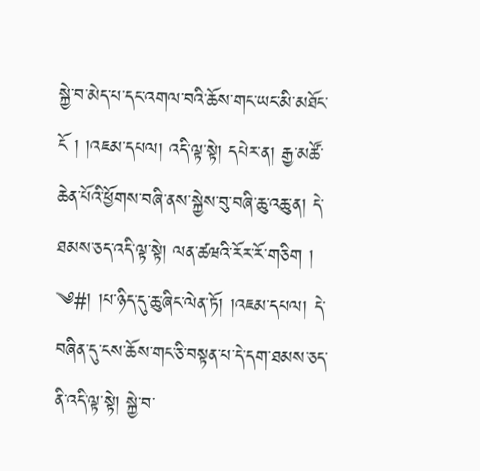སྐྱེ་བ་མེད་པ་དང་འགལ་བའི་ཆོས་གང་ཡང་མི་མཐོང་ངོ ། །འཇམ་དཔལ། འདི་ལྟ་སྟེ། དཔེར་ན། རྒྱ་མཚོ་ཆེན་པོའི་ཕྱོགས་བཞི་ནས་སྐྱེས་བུ་བཞི་ཆུ་འཆུ་ན། དེ་ཐམས་ཅད་འདི་ལྟ་སྟེ། ལན་ཚཝའི་རོར་རོ་གཅིག །
༄#། །པ་ཉིད་དུ་ཆུ་ཞིང་ལེན་ཏོ། །འཇམ་དཔལ། དེ་བཞིན་དུ་ངས་ཆོས་གང་ཅི་བསྟན་པ་དེ་དག་ཐམས་ཅད་ནི་འདི་ལྟ་སྟེ། སྐྱེ་བ་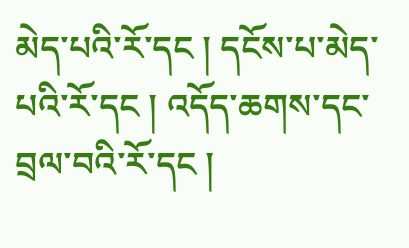མེད་པའི་རོ་དང ། དངོས་པ་མེད་པའི་རོ་དང ། འདོད་ཆགས་དང་བྲལ་བའི་རོ་དང །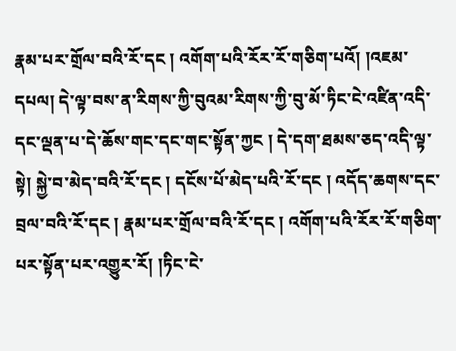རྣམ་པར་གྲོལ་བའི་རོ་དང ། འགོག་པའི་རོར་རོ་གཅིག་པའོ། །འཇམ་དཔལ། དེ་ལྟ་བས་ན་རིགས་ཀྱི་བུའམ་རིགས་ཀྱི་བུ་མོ་ཏིང་ངེ་འཛིན་འདི་དང་ལྡན་པ་དེ་ཆོས་གང་དང་གང་སྟོན་ཀྱང ། དེ་དག་ཐམས་ཅད་འདི་ལྟ་སྟེ། སྐྱེ་བ་མེད་བའི་རོ་དང ། དངོས་པོ་མེད་པའི་རོ་དང ། འདོད་ཆགས་དང་བྲལ་བའི་རོ་དང ། རྣམ་པར་གྲོལ་བའི་རོ་དང ། འགོག་པའི་རོར་རོ་གཅིག་པར་སྟོན་པར་འགྱུར་རོ། །ཏིང་ངེ་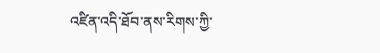འཛིན་འདི་ཐོབ་ནས་རིགས་ཀྱི་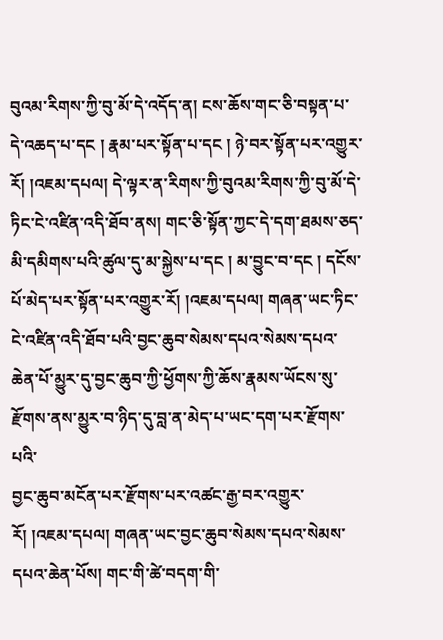བུའམ་རིགས་ཀྱི་བུ་མོ་དེ་འདོད་ན། ངས་ཆོས་གང་ཅི་བསྟན་པ་དེ་འཆད་པ་དང ། རྣམ་པར་སྟོན་པ་དང ། ཉེ་བར་སྟོན་པར་འགྱུར་རོ། །འཇམ་དཔལ། དེ་ལྟར་ན་རིགས་ཀྱི་བུའམ་རིགས་ཀྱི་བུ་མོ་དེ་ཏིང་ངེ་འཛིན་འདི་ཐོབ་ནས། གང་ཅི་སྟོན་ཀྱང་དེ་དག་ཐམས་ཅད་མི་དམིགས་པའི་ཚུལ་དུ་མ་སྐྱེས་པ་དང ། མ་བྱུང་བ་དང ། དངོས་པོ་མེད་པར་སྟོན་པར་འགྱུར་རོ། །འཇམ་དཔལ། གཞན་ཡང་ཏིང་ངེ་འཛིན་འདི་ཐོབ་པའི་བྱང་ཆུབ་སེམས་དཔའ་སེམས་དཔའ་ཆེན་པོ་མྱུར་དུ་བྱང་ཆུབ་ཀྱི་ཕྱོགས་ཀྱི་ཆོས་རྣམས་ཡོངས་སུ་རྫོགས་ནས་མྱུར་བ་ཉིད་དུ་བླ་ན་མེད་པ་ཡང་དག་པར་རྫོགས་པའི་
བྱང་ཆུབ་མངོན་པར་རྫོགས་པར་འཚང་རྒྱ་བར་འགྱུར་རོ། །འཇམ་དཔལ། གཞན་ཡང་བྱང་ཆུབ་སེམས་དཔའ་སེམས་དཔའ་ཆེན་པོས། གང་གི་ཚེ་བདག་གི་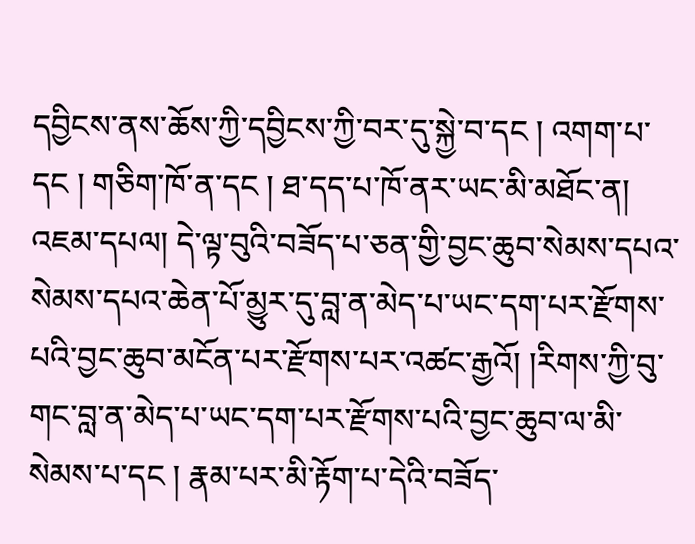དབྱིངས་ནས་ཆོས་ཀྱི་དབྱིངས་ཀྱི་བར་དུ་སྐྱེ་བ་དང ། འགག་པ་དང ། གཅིག་ཁོ་ན་དང ། ཐ་དད་པ་ཁོ་ནར་ཡང་མི་མཐོང་ན། འཇམ་དཔལ། དེ་ལྟ་བུའི་བཟོད་པ་ཅན་གྱི་བྱང་ཆུབ་སེམས་དཔའ་སེམས་དཔའ་ཆེན་པོ་མྱུར་དུ་བླ་ན་མེད་པ་ཡང་དག་པར་རྫོགས་པའི་བྱང་ཆུབ་མངོན་པར་རྫོགས་པར་འཚང་རྒྱའོ། །རིགས་ཀྱི་བུ་གང་བླ་ན་མེད་པ་ཡང་དག་པར་རྫོགས་པའི་བྱང་ཆུབ་ལ་མི་སེམས་པ་དང ། རྣམ་པར་མི་རྟོག་པ་དེའི་བཟོད་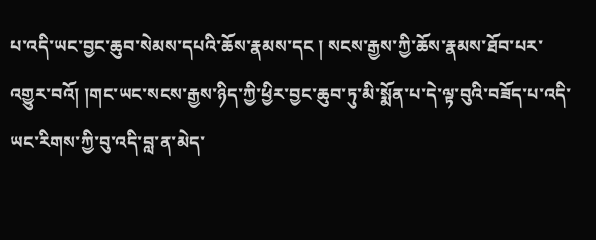པ་འདི་ཡང་བྱང་ཆུབ་སེམས་དཔའི་ཆོས་རྣམས་དང ། སངས་རྒྱས་ཀྱི་ཆོས་རྣམས་ཐོབ་པར་འགྱུར་བའོ། །གང་ཡང་སངས་རྒྱས་ཉིད་ཀྱི་ཕྱིར་བྱང་ཆུབ་ཏུ་མི་སྨོན་པ་དེ་ལྟ་བུའི་བཟོད་པ་འདི་ཡང་རིགས་ཀྱི་བུ་འདི་བླ་ན་མེད་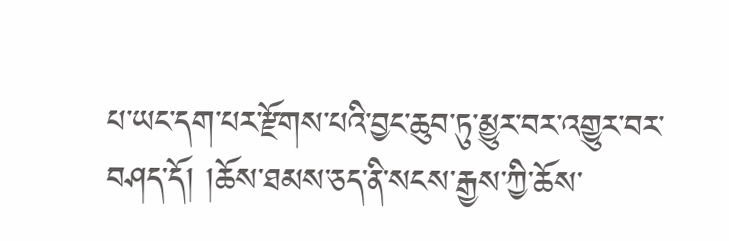པ་ཡང་དག་པར་རྫོགས་པའི་བྱང་ཆུབ་ཏུ་མྱུར་བར་འགྱུར་བར་བཤད་དོ། །ཆོས་ཐམས་ཅད་ནི་སངས་རྒྱས་ཀྱི་ཆོས་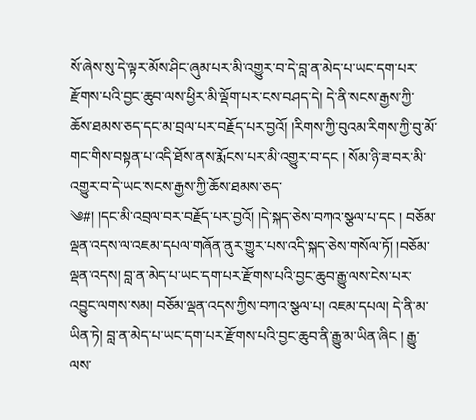སོ་ཞེས་སུ་དེ་ལྟར་མོས་ཤིང་ཞུམ་པར་མི་འགྱུར་བ་དེ་བླ་ན་མེད་པ་ཡང་དག་པར་རྫོགས་པའི་བྱང་ཆུབ་ལས་ཕྱིར་མི་ལྡོག་པར་ངས་བཤད་དེ། དེ་ནི་སངས་རྒྱས་ཀྱི་ཆོས་ཐམས་ཅད་དང་མ་བྲལ་པར་བརྗོད་པར་བྱའོ། །རིགས་ཀྱི་བུའམ་རིགས་ཀྱི་བུ་མོ་གང་གིས་བསྟན་པ་འདི་ཐོས་ནས་རྨོངས་པར་མི་འགྱུར་བ་དང ། སོམ་ཉི་ཟ་བར་མི་འགྱུར་བ་དེ་ཡང་སངས་རྒྱས་ཀྱི་ཆོས་ཐམས་ཅད་
༄#། །དང་མི་འབྲལ་བར་བརྗོད་པར་བྱའོ། །དེ་སྐད་ཅེས་བཀའ་སྩལ་པ་དང ། བཅོམ་ལྡན་འདས་ལ་འཇམ་དཔལ་གཞོན་ནུར་གྱུར་པས་འདི་སྐད་ཅེས་གསོལ་ཏོ། །བཅོམ་ལྡན་འདས། བླ་ན་མེད་པ་ཡང་དག་པར་རྫོགས་པའི་བྱང་ཆུབ་རྒྱུ་ལས་ངེས་པར་འབྱུང་ལགས་སམ། བཅོམ་ལྡན་འདས་ཀྱིས་བཀའ་སྩལ་པ། འཇམ་དཔལ། དེ་ནི་མ་ཡིན་ཏེ། བླ་ན་མེད་པ་ཡང་དག་པར་རྫོགས་པའི་བྱང་ཆུབ་ནི་རྒྱུ་མ་ཡིན་ཞིང ། རྒྱུ་ལས་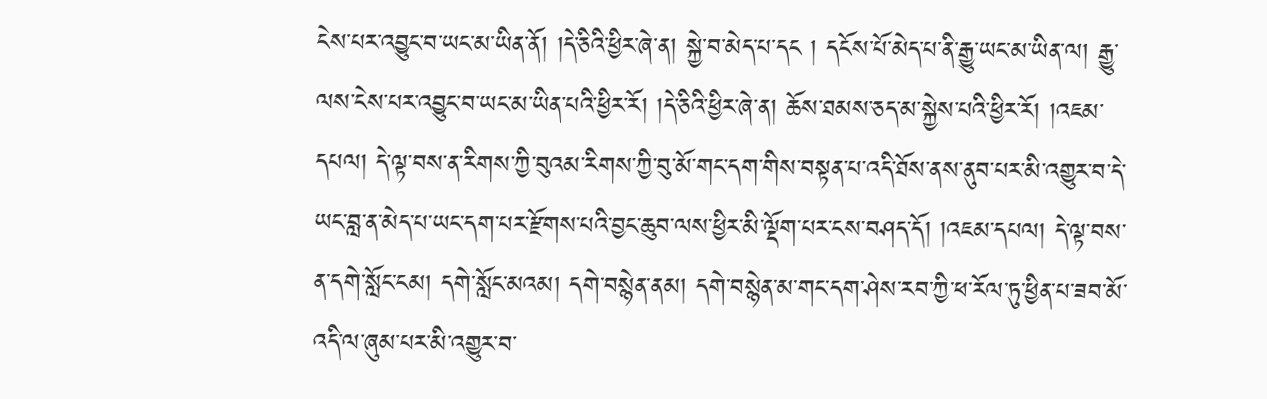ངེས་པར་འབྱུང་བ་ཡང་མ་ཡིན་ནོ། །དེ་ཅིའི་ཕྱིར་ཞེ་ན། སྐྱེ་བ་མེད་པ་དང ། དངོས་པོ་མེད་པ་ནི་རྒྱུ་ཡང་མ་ཡིན་ལ། རྒྱུ་ལས་ངེས་པར་འབྱུང་བ་ཡང་མ་ཡིན་པའི་ཕྱིར་རོ། །དེ་ཅིའི་ཕྱིར་ཞེ་ན། ཆོས་ཐམས་ཅད་མ་སྐྱེས་པའི་ཕྱིར་རོ། །འཇམ་དཔལ། དེ་ལྟ་བས་ན་རིགས་ཀྱི་བུའམ་རིགས་ཀྱི་བུ་མོ་གང་དག་གིས་བསྟན་པ་འདི་ཐོས་ནས་ནུབ་པར་མི་འགྱུར་བ་དེ་ཡང་བླ་ན་མེད་པ་ཡང་དག་པར་རྫོགས་པའི་བྱང་ཆུབ་ལས་ཕྱིར་མི་ལྡོག་པར་ངས་བཤད་དོ། །འཇམ་དཔལ། དེ་ལྟ་བས་ན་དགེ་སློང་ངམ། དགེ་སློང་མའམ། དགེ་བསྙེན་ནམ། དགེ་བསྙེན་མ་གང་དག་ཤེས་རབ་ཀྱི་ཕ་རོལ་ཏུ་ཕྱིན་པ་ཟབ་མོ་འདི་ལ་ཞུམ་པར་མི་འགྱུར་བ་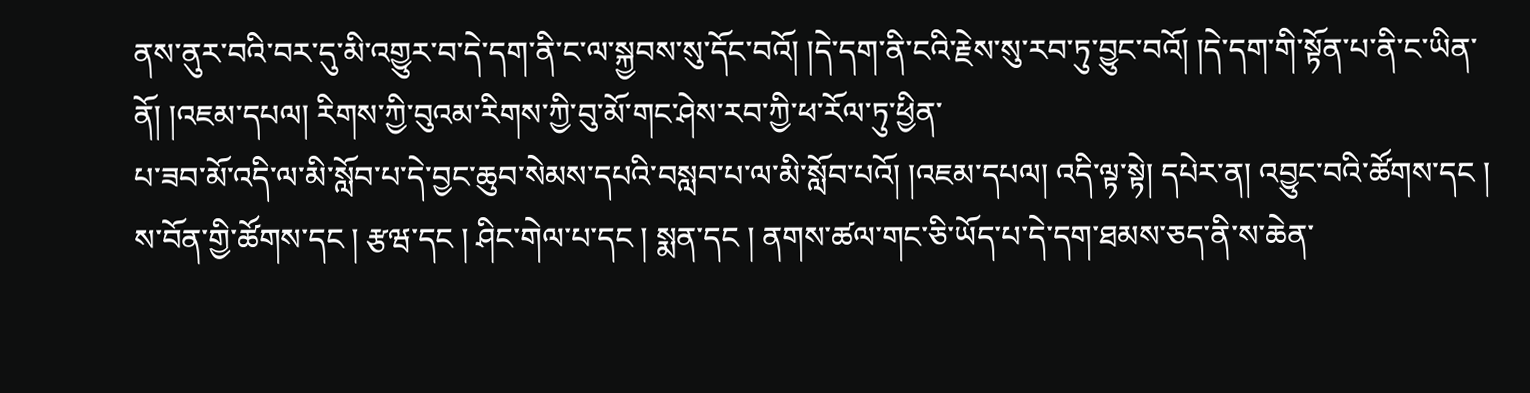ནས་ནུར་བའི་བར་དུ་མི་འགྱུར་བ་དེ་དག་ནི་ང་ལ་སྐྱབས་སུ་དོང་བའོ། །དེ་དག་ནི་ངའི་རྗེས་སུ་རབ་ཏུ་བྱུང་བའོ། །དེ་དག་གི་སྟོན་པ་ནི་ང་ཡིན་ནོ། །འཇམ་དཔལ། རིགས་ཀྱི་བུའམ་རིགས་ཀྱི་བུ་མོ་གང་ཤེས་རབ་ཀྱི་ཕ་རོལ་ཏུ་ཕྱིན་
པ་ཟབ་མོ་འདི་ལ་མི་སློབ་པ་དེ་བྱང་ཆུབ་སེམས་དཔའི་བསླབ་པ་ལ་མི་སློབ་པའོ། །འཇམ་དཔལ། འདི་ལྟ་སྟེ། དཔེར་ན། འབྱུང་བའི་ཚོགས་དང ། ས་བོན་གྱི་ཚོགས་དང ། རྩཝ་དང ། ཤིང་གེལ་པ་དང ། སྨན་དང ། ནགས་ཚལ་གང་ཅི་ཡོད་པ་དེ་དག་ཐམས་ཅད་ནི་ས་ཆེན་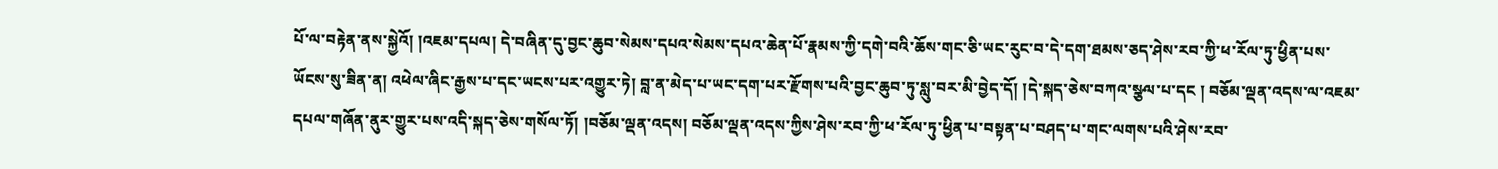པོ་ལ་བརྟེན་ནས་སྐྱེའོ། །འཇམ་དཔལ། དེ་བཞིན་དུ་བྱང་ཆུབ་སེམས་དཔའ་སེམས་དཔའ་ཆེན་པོ་རྣམས་ཀྱི་དགེ་བའི་ཆོས་གང་ཅི་ཡང་རུང་བ་དེ་དག་ཐམས་ཅད་ཤེས་རབ་ཀྱི་ཕ་རོལ་ཏུ་ཕྱིན་པས་ཡོངས་སུ་ཟིན་ན། འཕེལ་ཞིང་རྒྱས་པ་དང་ཡངས་པར་འགྱུར་ཏེ། བླ་ན་མེད་པ་ཡང་དག་པར་རྫོགས་པའི་བྱང་ཆུབ་ཏུ་སླུ་བར་མི་བྱེད་དོ། །དེ་སྐད་ཅེས་བཀའ་སྩལ་པ་དང ། བཅོམ་ལྡན་འདས་ལ་འཇམ་དཔལ་གཞོན་ནུར་གྱུར་པས་འདི་སྐད་ཅེས་གསོལ་ཏོ། །བཅོམ་ལྡན་འདས། བཅོམ་ལྡན་འདས་ཀྱིས་ཤེས་རབ་ཀྱི་ཕ་རོལ་ཏུ་ཕྱིན་པ་བསྟན་པ་བཤད་པ་གང་ལགས་པའི་ཤེས་རབ་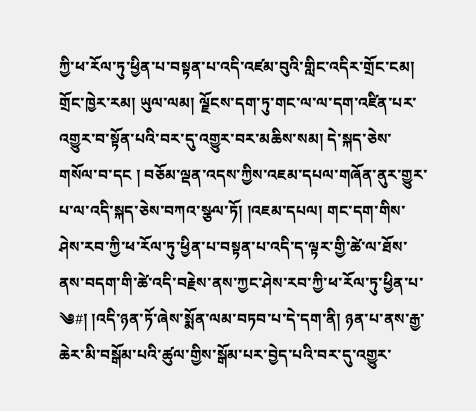ཀྱི་ཕ་རོལ་ཏུ་ཕྱིན་པ་བསྟན་པ་འདི་འཛམ་བུའི་གླིང་འདིར་གྲོང་ངམ། གྲོང་ཁྱེར་རམ། ཡུལ་ལམ། ལྗོངས་དག་ཏུ་གང་ལ་ལ་དག་འཛིན་པར་འགྱུར་བ་སྟོན་པའི་བར་དུ་འགྱུར་བར་མཆིས་སམ། དེ་སྐད་ཅེས་གསོལ་བ་དང ། བཅོམ་ལྡན་འདས་ཀྱིས་འཇམ་དཔལ་གཞོན་ནུར་གྱུར་པ་ལ་འདི་སྐད་ཅེས་བཀའ་སྩལ་ཏོ། །འཇམ་དཔལ། གང་དག་གིས་ཤེས་རབ་ཀྱི་ཕ་རོལ་ཏུ་ཕྱིན་པ་བསྟན་པ་འདི་ད་ལྟར་གྱི་ཚེ་ལ་ཐོས་ནས་བདག་གི་ཚེ་འདི་བརྗེས་ནས་ཀྱང་ཤེས་རབ་ཀྱི་ཕ་རོལ་ཏུ་ཕྱིན་པ་
༄#། །འདི་ཉན་ཏོ་ཞེས་སྨོན་ལམ་བཏབ་པ་དེ་དག་ནི། ཉན་པ་ནས་རྒྱ་ཆེར་མི་བསྒོམ་པའི་ཚུལ་གྱིས་སྒོམ་པར་བྱེད་པའི་བར་དུ་འགྱུར་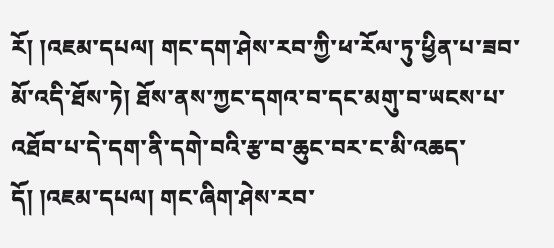རོ། །འཇམ་དཔལ། གང་དག་ཤེས་རབ་ཀྱི་ཕ་རོལ་ཏུ་ཕྱིན་པ་ཟབ་མོ་འདི་ཐོས་ཏེ། ཐོས་ནས་ཀྱང་དགའ་བ་དང་མགུ་བ་ཡངས་པ་འཐོབ་པ་དེ་དག་ནི་དགེ་བའི་རྩ་བ་ཆུང་བར་ང་མི་འཆད་དོ། །འཇམ་དཔལ། གང་ཞིག་ཤེས་རབ་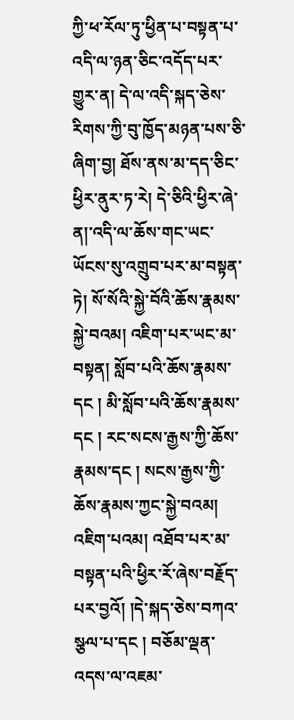ཀྱི་ཕ་རོལ་ཏུ་ཕྱིན་པ་བསྟན་པ་འདི་ལ་ཉན་ཅིང་འདོད་པར་གྱུར་ན། དེ་ལ་འདི་སྐད་ཅེས་རིགས་ཀྱི་བུ་ཁྱོད་མཉན་པས་ཅི་ཞིག་བྱ། ཐོས་ནས་མ་དད་ཅིང་ཕྱིར་ནུར་ཏ་རེ། དེ་ཅིའི་ཕྱིར་ཞེ་ན།་འདི་ལ་ཆོས་གང་ཡང་ཡོངས་སུ་འགྲུབ་པར་མ་བསྟན་ཏེ། སོ་སོའི་སྐྱེ་བོའི་ཆོས་རྣམས་སྐྱེ་བའམ། འཇིག་པར་ཡང་མ་བསྟན། སློབ་པའི་ཆོས་རྣམས་དང ། མི་སློབ་པའི་ཆོས་རྣམས་དང ། རང་སངས་རྒྱས་ཀྱི་ཆོས་རྣམས་དང ། སངས་རྒྱས་ཀྱི་ཆོས་རྣམས་ཀྱང་སྐྱེ་བའམ། འཇིག་པའམ། འཐོབ་པར་མ་བསྟན་པའི་ཕྱིར་རོ་ཞེས་བརྗོད་པར་བྱའོ། །དེ་སྐད་ཅེས་བཀའ་སྩལ་པ་དང ། བཅོམ་ལྡན་འདས་ལ་འཇམ་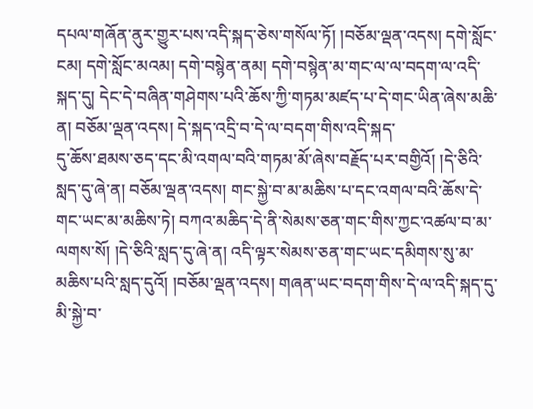དཔལ་གཞོན་ནུར་གྱུར་པས་འདི་སྐད་ཅེས་གསོལ་ཏོ། །བཅོམ་ལྡན་འདས། དགེ་སློང་ངམ། དགེ་སློང་མའམ། དགེ་བསྙེན་ནམ། དགེ་བསྙེན་མ་གང་ལ་ལ་བདག་ལ་འདི་སྐད་དུ། དེང་དེ་བཞིན་གཤེགས་པའི་ཆོས་ཀྱི་གཏམ་མཛད་པ་དེ་གང་ཡིན་ཞེས་མཆི་ན། བཅོམ་ལྡན་འདས། དེ་སྐད་འདྲི་བ་དེ་ལ་བདག་གིས་འདི་སྐད་
དུ་ཆོས་ཐམས་ཅད་དང་མི་འགལ་བའི་གཏམ་མོ་ཞེས་བརྗོད་པར་བགྱིའོ། །དེ་ཅིའི་སླད་དུ་ཞེ་ན། བཅོམ་ལྡན་འདས། གང་སྐྱེ་བ་མ་མཆིས་པ་དང་འགལ་བའི་ཆོས་དེ་གང་ཡང་མ་མཆིས་ཏེ། བཀའ་མཆིད་དེ་ནི་སེམས་ཅན་གང་གིས་ཀྱང་འཚལ་བ་མ་ལགས་སོ། །དེ་ཅིའི་སླད་དུ་ཞེ་ན། འདི་ལྟར་སེམས་ཅན་གང་ཡང་དམིགས་སུ་མ་མཆིས་པའི་སླད་དུའོ། །བཅོམ་ལྡན་འདས། གཞན་ཡང་བདག་གིས་དེ་ལ་འདི་སྐད་དུ་མི་སྐྱེ་བ་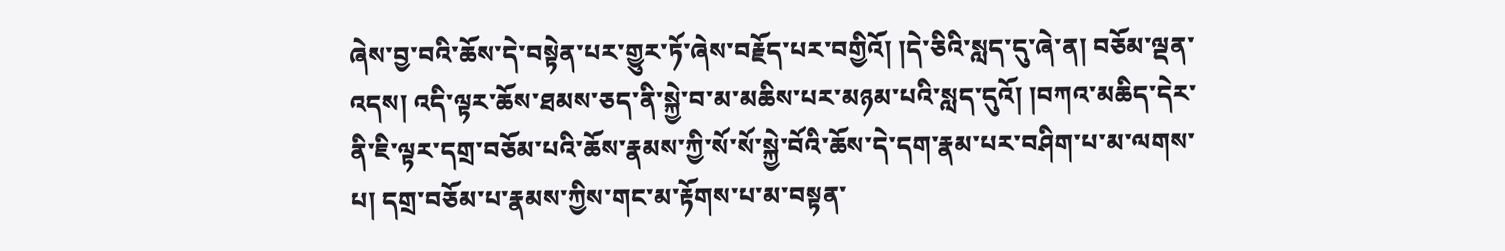ཞེས་བྱ་བའི་ཆོས་དེ་བསྟེན་པར་གྱུར་ཏོ་ཞེས་བརྗོད་པར་བགྱིའོ། །དེ་ཅིའི་སླད་དུ་ཞེ་ན། བཅོམ་ལྡན་འདས། འདི་ལྟར་ཆོས་ཐམས་ཅད་ནི་སྐྱེ་བ་མ་མཆིས་པར་མཉམ་པའི་སླད་དུའོ། །བཀའ་མཆིད་དེར་ནི་ཇི་ལྟར་དགྲ་བཅོམ་པའི་ཆོས་རྣམས་ཀྱི་སོ་སོ་སྐྱེ་བོའི་ཆོས་དེ་དག་རྣམ་པར་བཤིག་པ་མ་ལགས་པ། དགྲ་བཅོམ་པ་རྣམས་ཀྱིས་གང་མ་རྟོགས་པ་མ་བསྟན་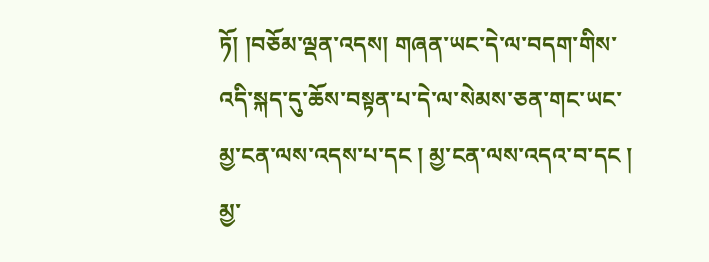ཏོ། །བཅོམ་ལྡན་འདས། གཞན་ཡང་དེ་ལ་བདག་གིས་འདི་སྐད་དུ་ཆོས་བསྟན་པ་དེ་ལ་སེམས་ཅན་གང་ཡང་མྱ་ངན་ལས་འདས་པ་དང ། མྱ་ངན་ལས་འདའ་བ་དང ། མྱ་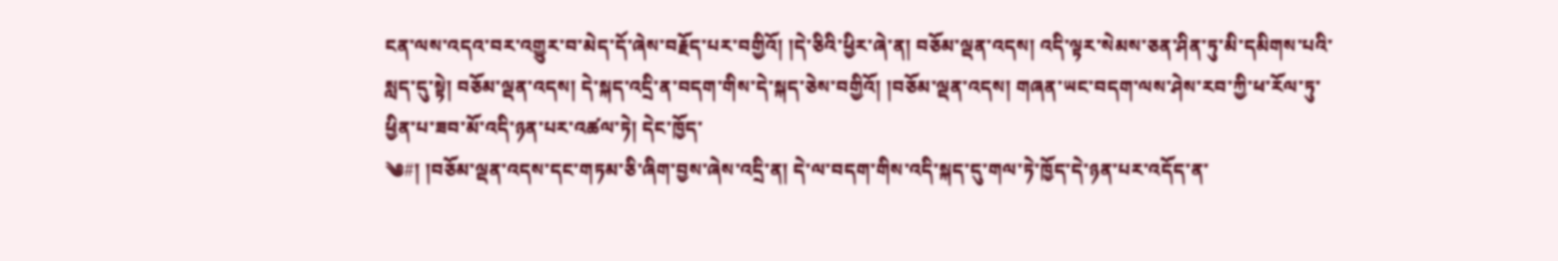ངན་ལས་འདའ་བར་འགྱུར་བ་མེད་དོ་ཞེས་བརྗོད་པར་བགྱིའོ། །དེ་ཅིའི་ཕྱིར་ཞེ་ན། བཅོམ་ལྡན་འདས། འདི་ལྟར་སེམས་ཅན་ཤིན་ཏུ་མི་དམིགས་པའི་སླད་དུ་སྟེ། བཅོམ་ལྡན་འདས། དེ་སྐད་འདྲི་ན་བདག་གིས་དེ་སྐད་ཅེས་བགྱིའོ། །བཅོམ་ལྡན་འདས། གཞན་ཡང་བདག་ལས་ཤེས་རབ་ཀྱི་ཕ་རོལ་ཏུ་ཕྱིན་པ་ཟབ་མོ་འདི་ཉན་པར་འཚལ་ཏེ། དེང་ཁྱོད་
༄#། །བཅོམ་ལྡན་འདས་དང་གཏམ་ཅི་ཞིག་བྱས་ཞེས་འདྲི་ན། དེ་ལ་བདག་གིས་འདི་སྐད་དུ་གལ་ཏེ་ཁྱོད་དེ་ཉན་པར་འདོད་ན་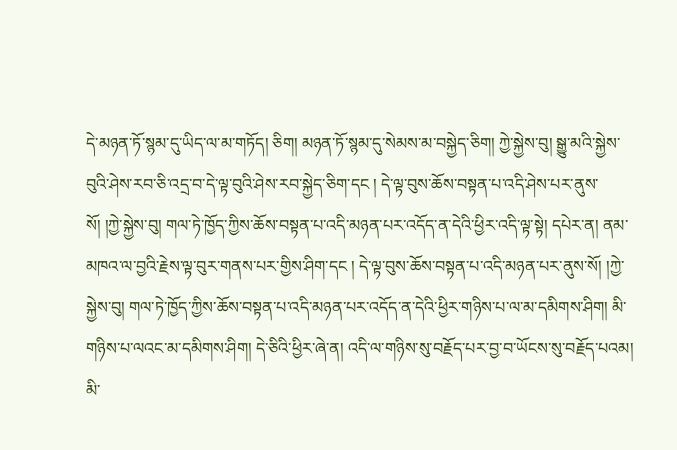དེ་མཉན་ཏོ་སྙམ་དུ་ཡིད་ལ་མ་གཏོད། ཅིག། མཉན་ཏོ་སྙམ་དུ་སེམས་མ་བསྐྱེད་ཅིག། ཀྱེ་སྐྱེས་བུ། སྒྱུ་མའི་སྐྱེས་བུའི་ཤེས་རབ་ཅི་འདྲ་བ་དེ་ལྟ་བུའི་ཤེས་རབ་སྐྱེད་ཅིག་དང ། དེ་ལྟ་བུས་ཆོས་བསྟན་པ་འདི་ཤེས་པར་ནུས་སོ། །ཀྱེ་སྐྱེས་བུ། གལ་ཏེ་ཁྱོད་ཀྱིས་ཆོས་བསྟན་པ་འདི་མཉན་པར་འདོད་ན་དེའི་ཕྱིར་འདི་ལྟ་སྟེ། དཔེར་ན། ནམ་མཁའ་ལ་བྱའི་རྗེས་ལྟ་བུར་གནས་པར་གྱིས་ཤིག་དང ། དེ་ལྟ་བུས་ཆོས་བསྟན་པ་འདི་མཉན་པར་ནུས་སོ། །ཀྱེ་སྐྱེས་བུ། གལ་ཏེ་ཁྱོད་ཀྱིས་ཆོས་བསྟན་པ་འདི་མཉན་པར་འདོད་ན་དེའི་ཕྱིར་གཉིས་པ་ལ་མ་དམིགས་ཤིག། མི་གཉིས་པ་ལའང་མ་དམིགས་ཤིག། དེ་ཅིའི་ཕྱིར་ཞེ་ན། འདི་ལ་གཉིས་སུ་བརྗོད་པར་བྱ་བ་ཡོངས་སུ་བརྗོད་པའམ། མི་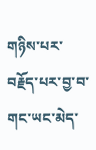གཉིས་པར་བརྗོད་པར་བྱ་བ་གང་ཡང་མེད་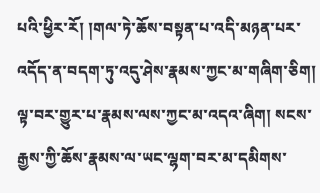པའི་ཕྱིར་རོ། །གལ་ཏེ་ཆོས་བསྟན་པ་འདི་མཉན་པར་འདོད་ན་བདག་ཏུ་འདུ་ཤེས་རྣམས་ཀྱང་མ་གཞིག་ཅིག། ལྟ་བར་གྱུར་པ་རྣམས་ལས་ཀྱང་མ་འདའ་ཞིག། སངས་རྒྱས་ཀྱི་ཆོས་རྣམས་ལ་ཡང་ལྷག་བར་མ་དམིགས་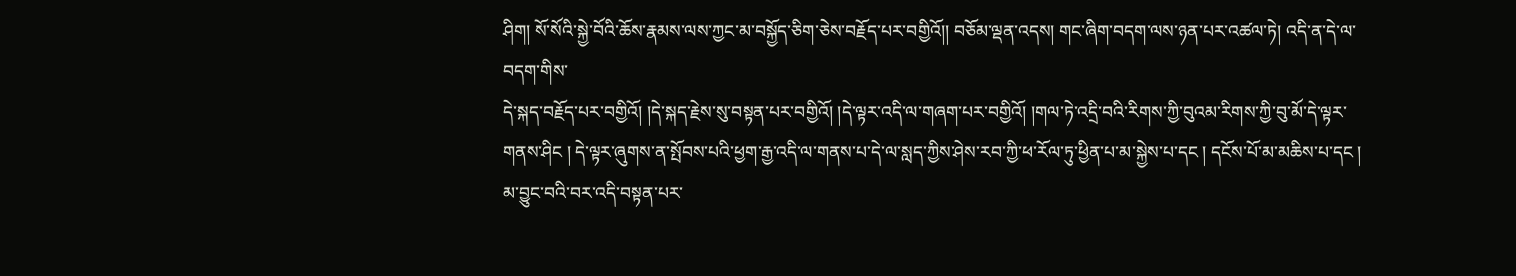ཤིག། སོ་སོའི་སྐྱེ་བོའི་ཆོས་རྣམས་ལས་ཀྱང་མ་བསྐྱོད་ཅིག་ཅེས་བརྗོད་པར་བགྱིའོ།། བཅོམ་ལྡན་འདས། གང་ཞིག་བདག་ལས་ཉན་པར་འཚལ་ཏེ། འདི་ན་དེ་ལ་བདག་གིས་
དེ་སྐད་བརྗོད་པར་བགྱིའོ། །དེ་སྐད་རྗེས་སུ་བསྟན་པར་བགྱིའོ། །དེ་ལྟར་འདི་ལ་གཞག་པར་བགྱིའོ། །གལ་ཏེ་འདྲི་བའི་རིགས་ཀྱི་བུའམ་རིགས་ཀྱི་བུ་མོ་དེ་ལྟར་གནས་ཤིང ། དེ་ལྟར་ཞུགས་ན་སྤོབས་པའི་ཕྱག་རྒྱ་འདི་ལ་གནས་པ་དེ་ལ་སླད་ཀྱིས་ཤེས་རབ་ཀྱི་ཕ་རོལ་ཏུ་ཕྱིན་པ་མ་སྐྱེས་པ་དང ། དངོས་པོ་མ་མཆིས་པ་དང ། མ་བྱུང་བའི་བར་འདི་བསྟན་པར་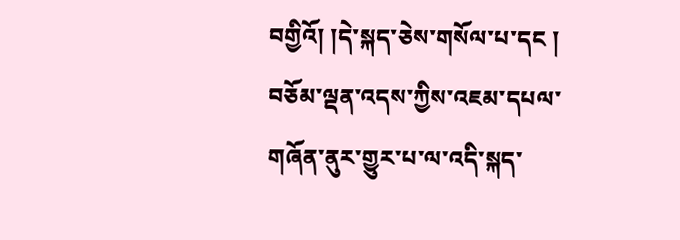བགྱིའོ། །དེ་སྐད་ཅེས་གསོལ་པ་དང ། བཅོམ་ལྡན་འདས་ཀྱིས་འཇམ་དཔལ་གཞོན་ནུར་གྱུར་པ་ལ་འདི་སྐད་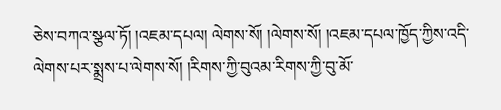ཅེས་བཀའ་སྩལ་ཏོ། །འཇམ་དཔལ། ལེགས་སོ། །ལེགས་སོ། །འཇམ་དཔལ་ཁྱོད་ཀྱིས་འདི་ལེགས་པར་སྨྲས་པ་ལེགས་སོ། །རིགས་ཀྱི་བུའམ་རིགས་ཀྱི་བུ་མོ་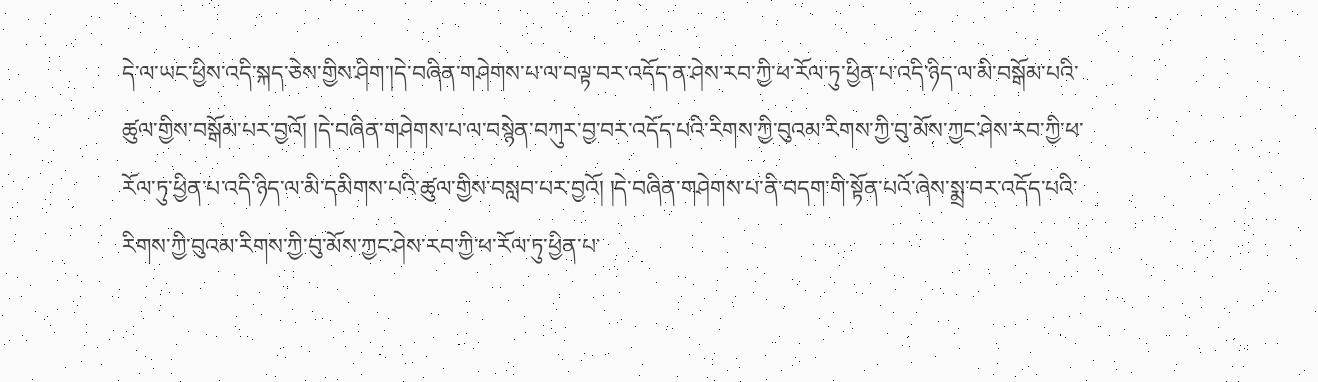དེ་ལ་ཡང་ཕྱིས་འདི་སྐད་ཅེས་གྱིས་ཤིག་།དེ་བཞིན་གཤེགས་པ་ལ་བལྟ་བར་འདོད་ན་ཤེས་རབ་ཀྱི་ཕ་རོལ་ཏུ་ཕྱིན་པ་འདི་ཉིད་ལ་མི་བསྒོམ་པའི་ཚུལ་གྱིས་བསྒོམ་པར་བྱའོ། །དེ་བཞིན་གཤེགས་པ་ལ་བསྙེན་བཀུར་བྱ་བར་འདོད་པའི་རིགས་ཀྱི་བུའམ་རིགས་ཀྱི་བུ་མོས་ཀྱང་ཤེས་རབ་ཀྱི་ཕ་རོལ་ཏུ་ཕྱིན་པ་འདི་ཉིད་ལ་མི་དམིགས་པའི་ཚུལ་གྱིས་བསླབ་པར་བྱའོ། །དེ་བཞིན་གཤེགས་པ་ནི་བདག་གི་སྟོན་པའོ་ཞེས་སྨྲ་བར་འདོད་པའི་རིགས་ཀྱི་བུའམ་རིགས་ཀྱི་བུ་མོས་ཀྱང་ཤེས་རབ་ཀྱི་ཕ་རོལ་ཏུ་ཕྱིན་པ་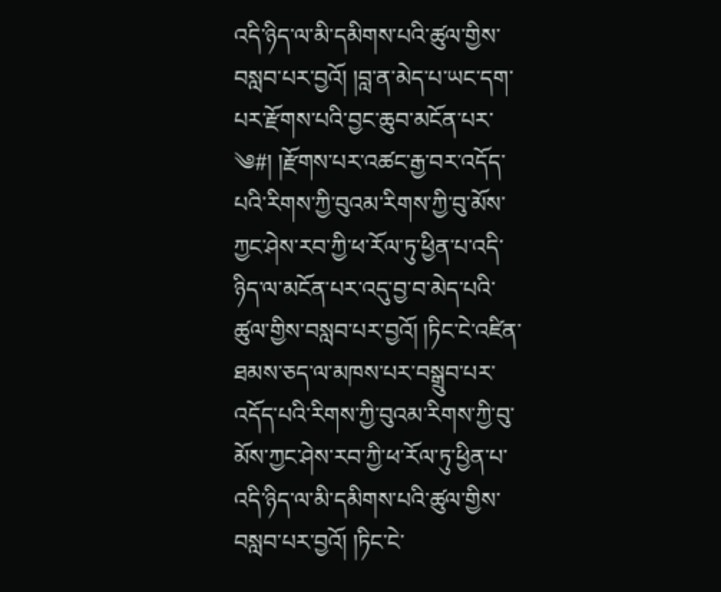འདི་ཉིད་ལ་མི་དམིགས་པའི་ཚུལ་གྱིས་བསླབ་པར་བྱའོ། །བླ་ན་མེད་པ་ཡང་དག་པར་རྫོགས་པའི་བྱང་ཆུབ་མངོན་པར་
༄#། །རྫོགས་པར་འཚང་རྒྱ་བར་འདོད་པའི་རིགས་ཀྱི་བུའམ་རིགས་ཀྱི་བུ་མོས་ཀྱང་ཤེས་རབ་ཀྱི་ཕ་རོལ་ཏུ་ཕྱིན་པ་འདི་ཉིད་ལ་མངོན་པར་འདུ་བྱ་བ་མེད་པའི་ཚུལ་གྱིས་བསླབ་པར་བྱའོ། །ཏིང་ངེ་འཛིན་ཐམས་ཅད་ལ་མཁས་པར་བསྒྲུབ་པར་འདོད་པའི་རིགས་ཀྱི་བུའམ་རིགས་ཀྱི་བུ་མོས་ཀྱང་ཤེས་རབ་ཀྱི་ཕ་རོལ་ཏུ་ཕྱིན་པ་འདི་ཉིད་ལ་མི་དམིགས་པའི་ཚུལ་གྱིས་བསླབ་པར་བྱའོ། །ཏིང་ངེ་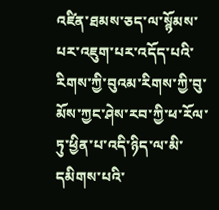འཛིན་ཐམས་ཅད་ལ་སྙོམས་པར་འཇུག་པར་འདོད་པའི་རིགས་ཀྱི་བུའམ་རིགས་ཀྱི་བུ་མོས་ཀྱང་ཤེས་རབ་ཀྱི་ཕ་རོལ་ཏུ་ཕྱིན་པ་འདི་ཉིད་ལ་མི་དམིགས་པའི་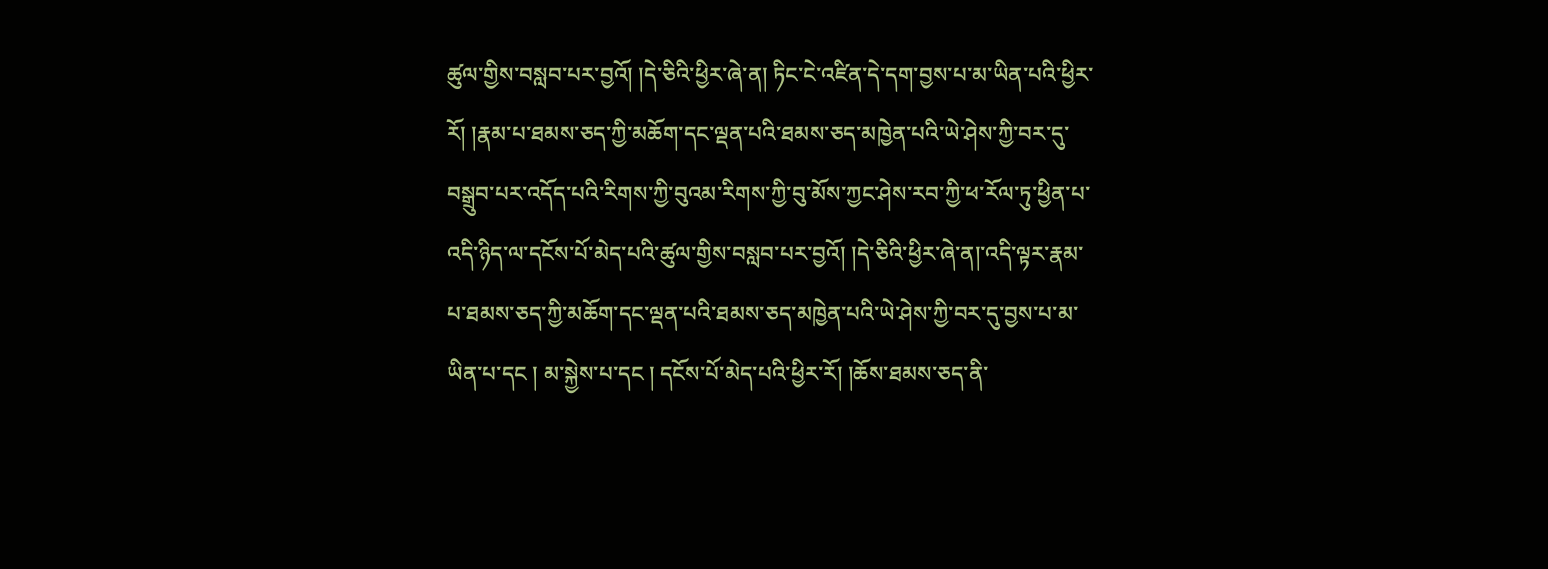ཚུལ་གྱིས་བསླབ་པར་བྱའོ། །དེ་ཅིའི་ཕྱིར་ཞེ་ན། ཏིང་ངེ་འཛིན་དེ་དག་བྱས་པ་མ་ཡིན་པའི་ཕྱིར་རོ། །རྣམ་པ་ཐམས་ཅད་ཀྱི་མཆོག་དང་ལྡན་པའི་ཐམས་ཅད་མཁྱེན་པའི་ཡེ་ཤེས་ཀྱི་བར་དུ་བསྒྲུབ་པར་འདོད་པའི་རིགས་ཀྱི་བུའམ་རིགས་ཀྱི་བུ་མོས་ཀྱང་ཤེས་རབ་ཀྱི་ཕ་རོལ་ཏུ་ཕྱིན་པ་འདི་ཉིད་ལ་དངོས་པོ་མེད་པའི་ཚུལ་གྱིས་བསླབ་པར་བྱའོ། །དེ་ཅིའི་ཕྱིར་ཞེ་ན།་འདི་ལྟར་རྣམ་པ་ཐམས་ཅད་ཀྱི་མཆོག་དང་ལྡན་པའི་ཐམས་ཅད་མཁྱེན་པའི་ཡེ་ཤེས་ཀྱི་བར་དུ་བྱས་པ་མ་ཡིན་པ་དང ། མ་སྐྱེས་པ་དང ། དངོས་པོ་མེད་པའི་ཕྱིར་རོ། །ཆོས་ཐམས་ཅད་ནི་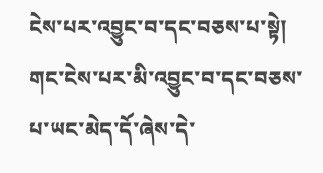ངེས་པར་འབྱུང་བ་དང་བཅས་པ་སྟེ། གང་ངེས་པར་མི་འབྱུང་བ་དང་བཅས་པ་ཡང་མེད་དོ་ཞེས་དེ་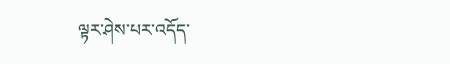ལྟར་ཤེས་པར་འདོད་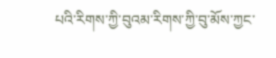པའི་རིགས་ཀྱི་བུའམ་རིགས་ཀྱི་བུ་མོས་ཀྱང་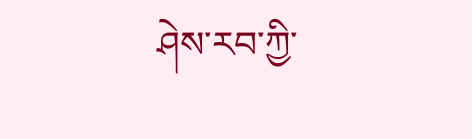ཤེས་རབ་ཀྱི་